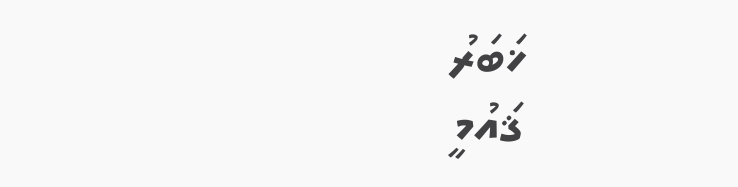ޚަބަރު
ޤައުމީ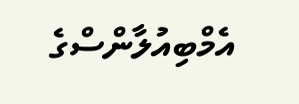އެމްބިއުލާންސްގެ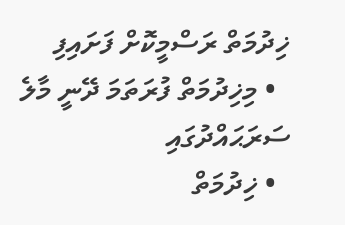ޚިދުމަތް ރަސްމީކޮށް ފަށައިފި
  • މިޚިދުމަތް ފުރަތަމަ ދޭނީ މާލެ ސަރަޙައްދުގައި
  • ޚިދުމަތް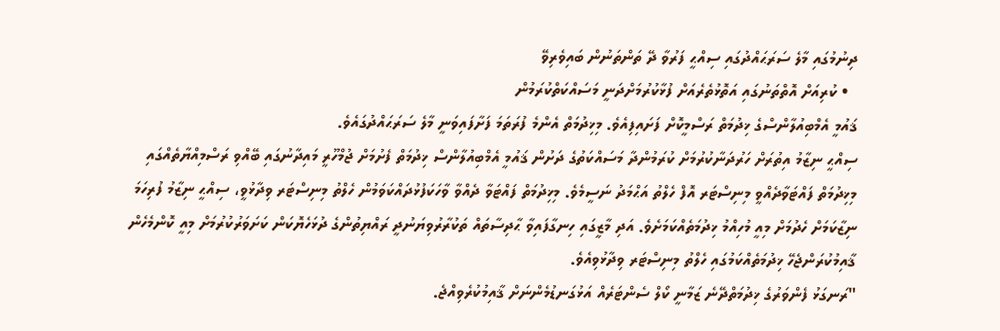ދިނުމުގައި މާލެ ސަރަޙައްދުގައި ސިއްޙީ ފަރުވާ ދޭ ތަންތަނުން ބައިވެރިވޭ
  • ކުރިއަށް އޮތްތަނުގައި އަތޮޅުތެރެއަށް ފުޅާކުރުމަށްދަނީ މަސައްކަތްކުރަމުން
ޤައުމީ އެމްބިއުލާންސްގެ ޚިދުމަތް ރަސްމީކޮށް ފަށައިފިއެވެ. މިޚިދުމަތް އެންމެ ފުރަތަމަ ފަށާފައިވަނީ މާލެ ސަރަޙައްދުގައެވެ.
ސިއްޙީ ނިޒާމު އިތުރަށް ހަރުދަނާކުރުމަށް ކުރަމުންދާ މަސައްކަތުގެ ދަށުން ޤައުމީ އެމްބިއުލާންސް ޚިދުމަތް ފެށުމަށް ޖުމްހޫރީ މައިދާނުގައި ބޭއްވި ރަސްމިއްޔާތެއްގައި މިޚިދުމަތް ފައްޓަވާދެއްވީ މިނިސްޓަރ އޮފް ހެލްތު އަޙްމަދު ނަސީމެވެ. މިޚިދުމަތް ފައްޓަވާ ދެއްވާ ވާހަކަފުޅުދައްކަވަމުން ހެލްތު މިނިސްޓަރ ވިދާޅުވީ، ސިއްޙީ ނިޒާމު ފުރިހަމަ ނިޒާކަމަށް ހެދުމަށް މިއީ މުހިއްމު ޚިދުމަތެއްކަމަށެވެ. އަދި މާޒީގައި ހިނގާފައިވާ ޙާދިސާތައް ތަކުރާރުވިޔަނުދީ ރައްޔިތުންގެ ދުޅަހެޔޮކަން ކަށަވަރުކުރުމަށް މިއީ ކޮންމެހެން ޤާއިމުކުރަންޖެހޭ ޚިދުމަތެއްކަމުގައި ހެލްތު މިނިސްޓަރ ވިދާޅުވިއެވެ.
"ރަނގަޅު ފެންވަރުގެ ޚިދުމަތްދޭނެ ޒަމާނީ ކޯލް ސެންޓަރެއް އަޅުގަނޑުމެންނަށް ޤާއިމުކުރެވިއްޖެ.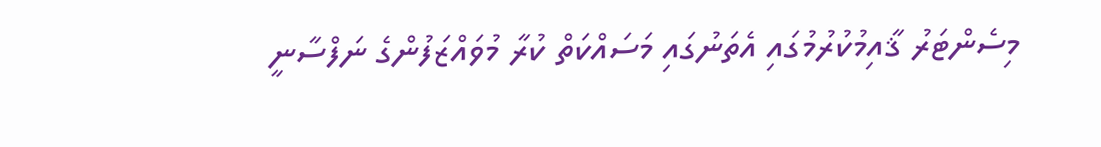މިސެންޓަރު ޤާއިމުކުރުމުގައި އެތަނުގައި މަސައްކަތް ކުރާ މުވައްޒަފުންގެ ނަފްސާނީ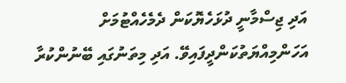އަދި ޖިސްމާނީ ދުޅަހެޔޮކަން ދެމެހެއްޓުމަށް އަހަންމިއްޔަތުކަންދީފައިވޭ. އަދި މިތަނުގައި ބޭނުންކުރާ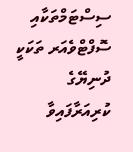ސިސްޓަމްތަކާއި ސޮފްޓްވެއަރ ތަކަކީ ދުނިޔޭގެ ކުރިއަރާފައިވާ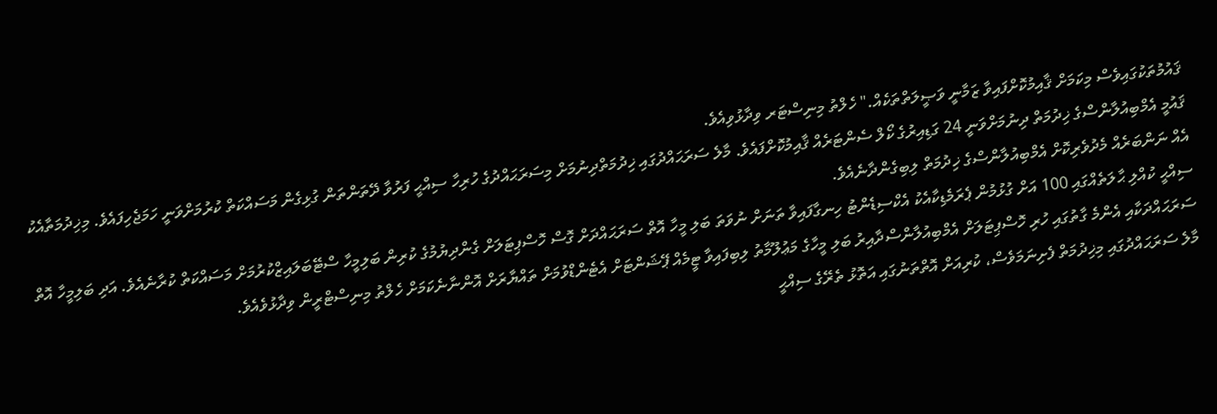ޤައުމުތަކުގައިވެސް މިކަމަށް ޤާއިމުކޮށްފައިވާ ޒަމާނީ ވަޞީލަތްތަކެއް." ހެލްތު މިނިސްޓަރ ވިދާޅުވިއެވެ.
ޤައުމީ އެމްބިއުލާންސްގެ ޚިދުމަތް ދިނުމަށްވަނީ 24 ގަޑިއިރުގެ ކޯލް ސެންޓަރެއް ޤާއިމުކޮށްފައެވެ. މާލެ ސަރަޙައްދުގައި ޚިދުމަތްދިނުމަށް މިސަރަޙައްދުގެ ހުރިހާ ސިއްޙީ ފަރުވާ ދޭތަންތަން ގުޅިގެން މަސައްކަތް ކުރުމަށްވަނީ ހަމަޖެހިފައެވެ. މިޚިދުމަތާއެކު އެއް ނަންބަރެއް މެދުވެރިކޮށް އެމްބިއުލާންސްގެ ޚިދުމަތް ލިބިގެންދާނެއެވެ.
ސިއްޙީ ކުއްލި ޙާލަތެއްގައި 100 އަށް ގުޅުމުން ޕެރަމެޑިކާއެކު އެކްސިޑެންޓު ހިނގާފައިވާ ތަނަށް ނުވަތަ ބަލި މީހާ އޮތް ސަރަޙައްދަށް ގޮސް ހޮސްޕިޓަލަށް ގެންދިޔުމުގެ ކުރިން ބަލިމީހާ ސްޓޭބަލައިޒްކުރުމަށް މަސައްކަތް ކުރާނެއެވެ. އަދި ބަލިމީހާ އޮތް ސަރަޙައްދަކާއި އެންމެ ގާތުގައި ހުރި ހޮސްޕިޓަލަށް އެމްބިއުލާންސްދާއިރު ބަލި މީހާގެ މަޢުލޫމާތު ލިބިފައިވާ ޓީމެއް ޕޭޝަންޓަށް އެޓެންޑްވުމަށް ތައްޔާރަށް އޮންނާނެކަމަށް ހެލްތު މިނިސްޓްރީން ވިދާޅުވެއެވެ.
މާލެ ސަރަޙައްދުގައި މިޚިދުމަތް ފެށިނަމަވެސް، ކުރިއަށް އޮތްތަނުގައި އަތޮޅު ތެރޭގެ ސިއްޙީ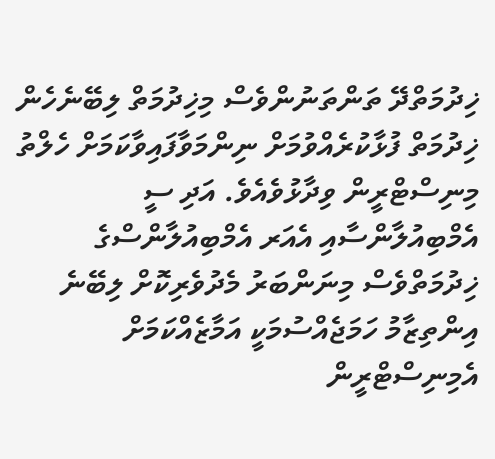ޚިދުމަތްދޭ ތަންތަނުންވެސް މިޚިދުމަތް ލިބޭނެހެން ޚިދުމަތް ފުޅާކުރެއްވުމަށް ނިންމަވާފައިވާކަމަށް ހެލްތު މިނިސްޓްރީން ވިދާޅުވެއެވެ. އަދި ސީ އެމްބިއުލާންސާއި އެއަރ އެމްބިއުލާންސްގެ ޚިދުމަތްވެސް މިނަންބަރު މެދުވެރިކޮށް ލިބޭނެ އިންތިޒާމު ހަމަޖެއްސުމަކީ އަމާޒެއްކަމަށް އެމިނިސްޓްރީން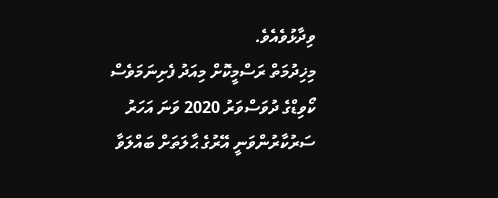ވިދާޅުވެއެވެ.
މިޚިދުމަތް ރަސްމީކޮށް މިއަދު ފެށިނަމަވެސް ކޯވިޑްގެ ދުވަސްވަރު 2020 ވަނަ އަހަރު ސަރުކާރުންވަނީ އޭރުގެ ޙާލަތަށް ބައްލަވާ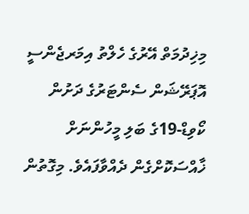މިޚިދުމަތް އޭރުގެ ހެލްތު އިމަރޖެންސީ އޮޕަރޭޝަން ސެންޓަރުގެ ދަށުން ކޯވިޑް-19ގެ ބަލި މީހުންނަށް ޚާއްސަކޮށްގެން ދެއްވާފައެވެ. މިގޮތުން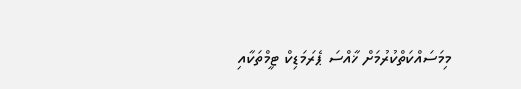މިމަސައްކަތްކުރުމަށް ޚާއްސަ ޕެރަމަޑިކް ޓީމްތަކާއި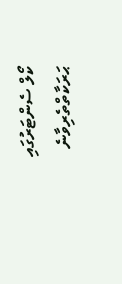ކޯލް ސެންޓަރުގައި ޙަރަކާތްތެރިވާނެ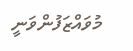މުވައްޒަފުންވަނީ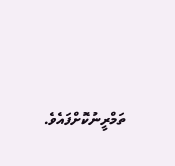ތަމްރީނުކޮށްފައެވެ.